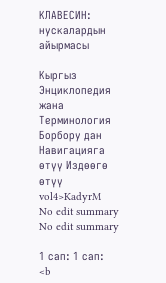КЛАВЕСИН: нускалардын айырмасы

Кыргыз Энциклопедия жана Терминология Борбору дан
Навигацияга өтүү Издөөгө өтүү
vol4>KadyrM
No edit summary
No edit summary

1 сап: 1 сап:
<b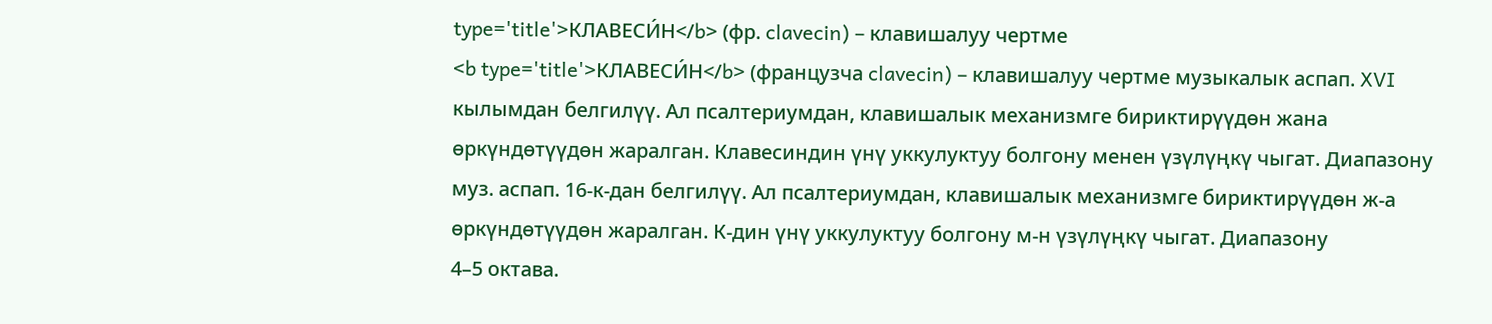type='title'>КЛАВЕСИ́Н</b> (фр. clavecin) – клавишалуу чертме
<b type='title'>КЛАВЕСИ́Н</b> (французча clavecin) – клавишалуу чертме музыкалык аспап. XVI кылымдан белгилүү. Ал псалтериумдан, клавишалык механизмге бириктирүүдөн жана өркүндөтүүдөн жаралган. Клавесиндин үнү уккулуктуу болгону менен үзүлүңкү чыгат. Диапазону
муз. аспап. 16-к-дан белгилүү. Ал псалтериумдан, клавишалык механизмге бириктирүүдөн ж-а өркүндөтүүдөн жаралган. К-дин үнү уккулуктуу болгону м-н үзүлүңкү чыгат. Диапазону
4–5 октава.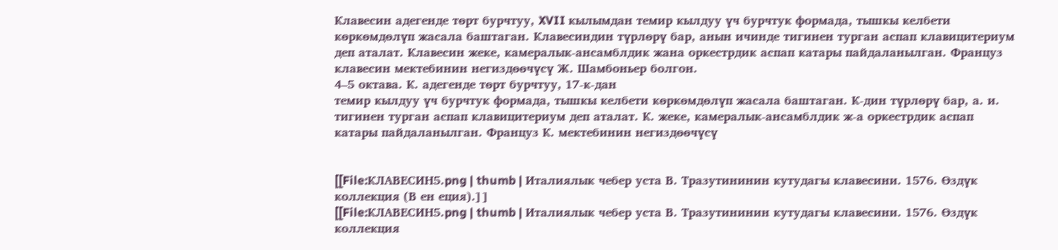Клавесин адегенде төрт бурчтуу, XVII кылымдан темир кылдуу үч бурчтук формада, тышкы келбети көркөмдөлүп жасала баштаган. Клавесиндин түрлөрү бар, анын ичинде тигинен турган аспап клавицитериум деп аталат. Клавесин жеке, камералык-ансамблдик жана оркестрдик аспап катары пайдаланылган. Француз клавесин мектебинин негиздөөчүсү Ж. Шамбоньер болгон.
4–5 октава. К. адегенде төрт бурчтуу, 17-к-дан
темир кылдуу үч бурчтук формада, тышкы келбети көркөмдөлүп жасала баштаган. К-дин түрлөрү бар, а. и. тигинен турган аспап клавицитериум деп аталат. К. жеке, камералык-ансамблдик ж-а оркестрдик аспап катары пайдаланылган. Француз К. мектебинин негиздөөчүсү


[[File:КЛАВЕСИН5.png | thumb | Италиялык чебер уста В. Тразутининин кутудагы клавесини. 1576. Өздүк коллекция (В ен еция).]]
[[File:КЛАВЕСИН5.png | thumb | Италиялык чебер уста В. Тразутининин кутудагы клавесини. 1576. Өздүк коллекция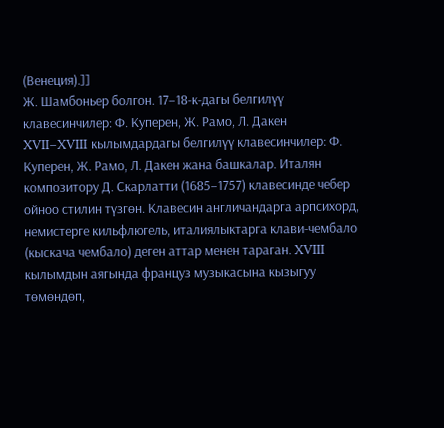(Венеция).]]
Ж. Шамбоньер болгон. 17–18-к-дагы белгилүү клавесинчилер: Ф. Куперен, Ж. Рамо, Л. Дакен
XVII–XVIII кылымдардагы белгилүү клавесинчилер: Ф. Куперен, Ж. Рамо, Л. Дакен жана башкалар. Италян композитору Д. Скарлатти (1685–1757) клавесинде чебер ойноо стилин түзгөн. Клавесин англичандарга арпсихорд, немистерге кильфлюгель, италиялыктарга клави-чембало (кыскача чембало) деген аттар менен тараган. XVIII кылымдын аягында француз музыкасына кызыгуу төмөндөп,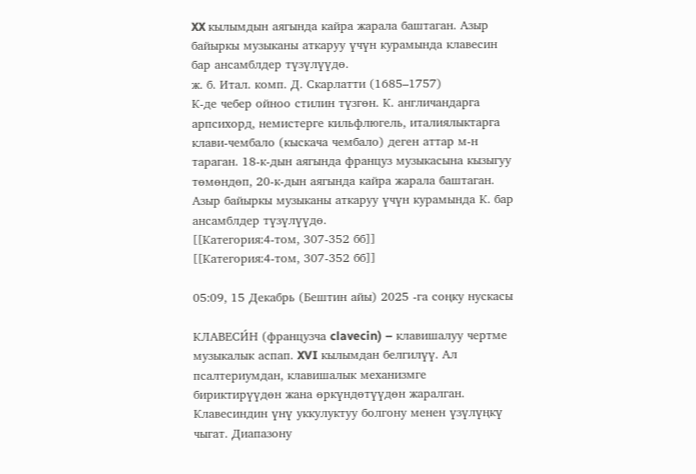XX кылымдын аягында кайра жарала баштаган. Азыр байыркы музыканы аткаруу үчүн курамында клавесин бар ансамблдер түзүлүүдө.
ж. б. Итал. комп. Д. Скарлатти (1685–1757)
К-де чебер ойноо стилин түзгөн. К. англичандарга арпсихорд, немистерге кильфлюгель, италиялыктарга клави-чембало (кыскача чембало) деген аттар м-н тараган. 18-к-дын аягында француз музыкасына кызыгуу төмөндөп, 20-к-дын аягында кайра жарала баштаган. Азыр байыркы музыканы аткаруу үчүн курамында К. бар ансамблдер түзүлүүдө.
[[Категория:4-том, 307-352 бб]]
[[Категория:4-том, 307-352 бб]]

05:09, 15 Декабрь (Бештин айы) 2025 -га соңку нускасы

КЛАВЕСИ́Н (французча clavecin) – клавишалуу чертме музыкалык аспап. XVI кылымдан белгилүү. Ал псалтериумдан, клавишалык механизмге бириктирүүдөн жана өркүндөтүүдөн жаралган. Клавесиндин үнү уккулуктуу болгону менен үзүлүңкү чыгат. Диапазону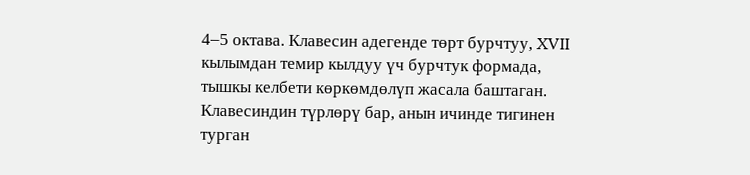4–5 октава. Клавесин адегенде төрт бурчтуу, XVII кылымдан темир кылдуу үч бурчтук формада, тышкы келбети көркөмдөлүп жасала баштаган. Клавесиндин түрлөрү бар, анын ичинде тигинен турган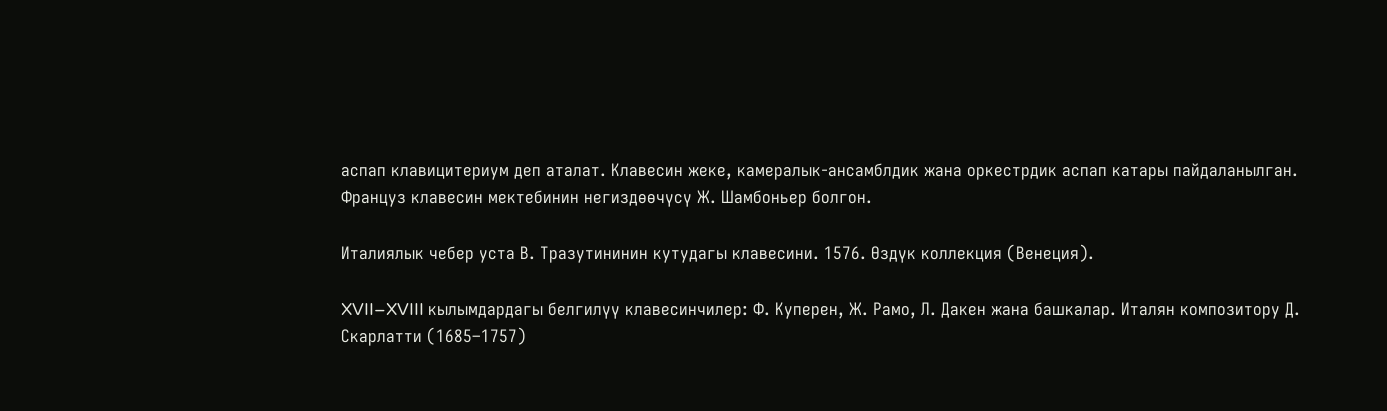аспап клавицитериум деп аталат. Клавесин жеке, камералык-ансамблдик жана оркестрдик аспап катары пайдаланылган. Француз клавесин мектебинин негиздөөчүсү Ж. Шамбоньер болгон.

Италиялык чебер уста В. Тразутининин кутудагы клавесини. 1576. Өздүк коллекция (Венеция).

XVII–XVIII кылымдардагы белгилүү клавесинчилер: Ф. Куперен, Ж. Рамо, Л. Дакен жана башкалар. Италян композитору Д. Скарлатти (1685–1757)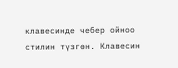клавесинде чебер ойноо стилин түзгөн. Клавесин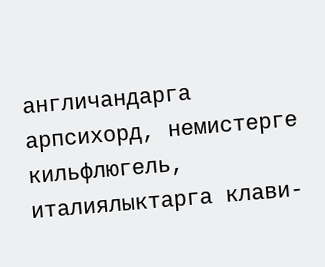англичандарга арпсихорд, немистерге кильфлюгель, италиялыктарга клави-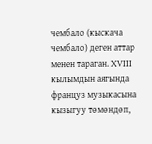чембало (кыскача чембало) деген аттар менен тараган. XVIII кылымдын аягында француз музыкасына кызыгуу төмөндөп,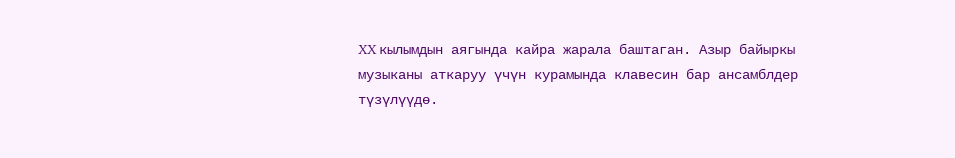XX кылымдын аягында кайра жарала баштаган. Азыр байыркы музыканы аткаруу үчүн курамында клавесин бар ансамблдер түзүлүүдө.